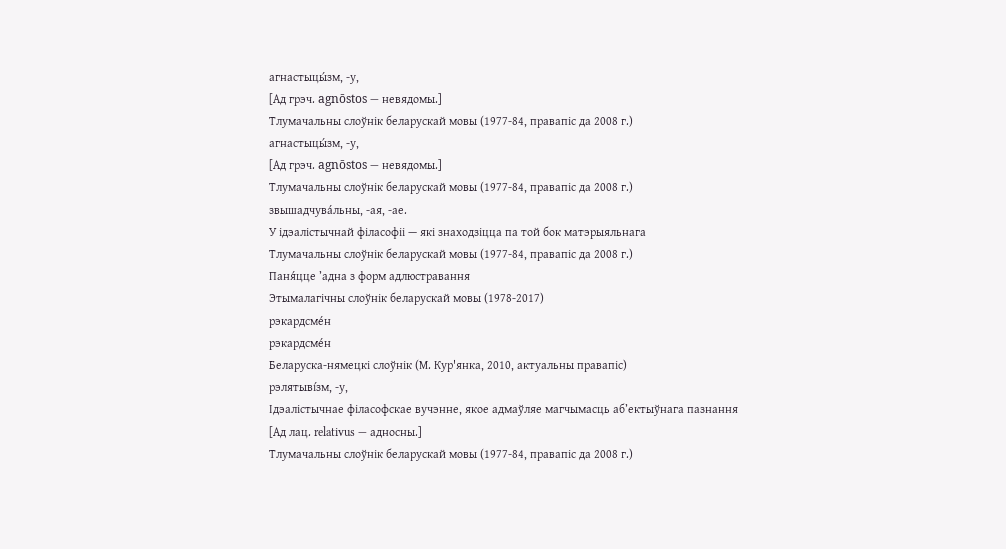агнастыцы́зм, ‑у,
[Ад грэч. agnōstos — невядомы.]
Тлумачальны слоўнік беларускай мовы (1977-84, правапіс да 2008 г.)
агнастыцы́зм, ‑у,
[Ад грэч. agnōstos — невядомы.]
Тлумачальны слоўнік беларускай мовы (1977-84, правапіс да 2008 г.)
звышадчува́льны, ‑ая, ‑ае.
У ідэалістычнай філасофіі — які знаходзіцца па той бок матэрыяльнага
Тлумачальны слоўнік беларускай мовы (1977-84, правапіс да 2008 г.)
Паня́цце ’адна з форм адлюстравання
Этымалагічны слоўнік беларускай мовы (1978-2017)
рэкардсме́н
рэкардсме́н
Беларуска-нямецкі слоўнік (М. Кур'янка, 2010, актуальны правапіс)
рэлятыві́зм, ‑у,
Ідэалістычнае філасофскае вучэнне, якое адмаўляе магчымасць аб’ектыўнага пазнання
[Ад лац. relativus — адносны.]
Тлумачальны слоўнік беларускай мовы (1977-84, правапіс да 2008 г.)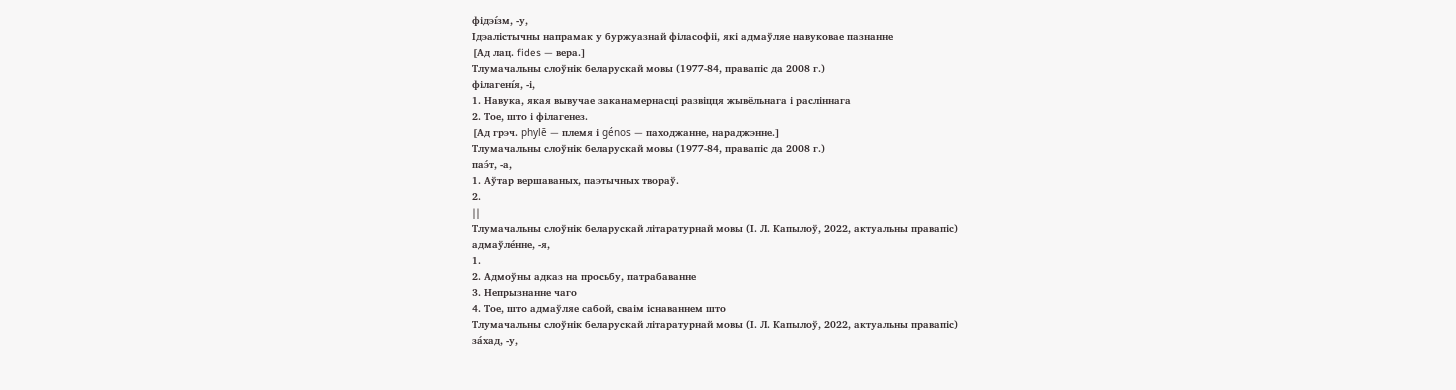фідэі́зм, ‑у,
Ідэалістычны напрамак у буржуазнай філасофіі, які адмаўляе навуковае пазнанне
[Ад лац. fides — вера.]
Тлумачальны слоўнік беларускай мовы (1977-84, правапіс да 2008 г.)
філагені́я, ‑і,
1. Навука, якая вывучае заканамернасці развіцця жывёльнага і расліннага
2. Тое, што і філагенез.
[Ад грэч. phylē — племя і génos — паходжанне, нараджэнне.]
Тлумачальны слоўнік беларускай мовы (1977-84, правапіс да 2008 г.)
паэ́т, -а,
1. Аўтар вершаваных, паэтычных твораў.
2.
||
Тлумачальны слоўнік беларускай літаратурнай мовы (І. Л. Капылоў, 2022, актуальны правапіс)
адмаўле́нне, -я,
1.
2. Адмоўны адказ на просьбу, патрабаванне
3. Непрызнанне чаго
4. Тое, што адмаўляе сабой, сваім існаваннем што
Тлумачальны слоўнік беларускай літаратурнай мовы (І. Л. Капылоў, 2022, актуальны правапіс)
за́хад, -у,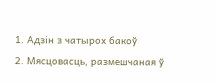1. Адзін з чатырох бакоў
2. Мясцовасць, размешчаная ў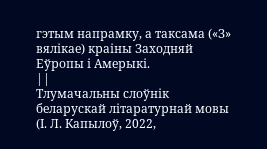гэтым напрамку, а таксама («З» вялікае) краіны Заходняй Еўропы і Амерыкі.
||
Тлумачальны слоўнік беларускай літаратурнай мовы (І. Л. Капылоў, 2022,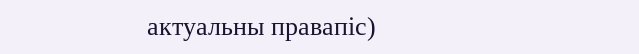актуальны правапіс)